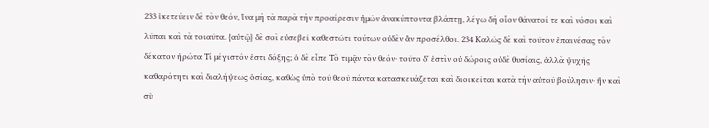233 ἱκετεύειν δὲ τὸν θεόν, ἵνα μὴ τὰ παρὰ τὴν προαίρεσιν ἡμῶν ἀνακύπτοντα βλάπτῃ, λέγω δὴ οἷον θάνατοί τε καὶ νόσοι καὶ λῦπαι καὶ τὰ τοιαῦτα. {αὐτῷ} δὲ σοὶ εὐσεβεῖ καθεστῶτι τούτων οὐδὲν ἂν προσέλθοι. 234 Καλῶς δὲ καὶ τοῦτον ἐπαινέσας τὸν δέκατον ἠρώτα Τί μέγιστόν ἐστι δόξης; ὁ δὲ εἶπε Τὸ τιμᾷν τὸν θεόν· τοῦτο δ᾽ ἐστὶν οὐ δώροις οὐδὲ θυσίαις, ἀλλὰ ψυχῆς καθαρότητι καὶ διαλήψεως ὁσίας, καθὼς ὑπὸ τοῦ θεοῦ πάντα κατασκευάζεται καὶ διοικεῖται κατὰ τὴν αὐτοῦ βούλησιν· ἣν καὶ σὺ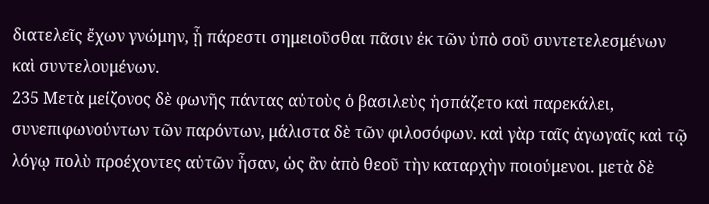διατελεῖς ἔχων γνώμην, ᾗ πάρεστι σημειοῦσθαι πᾶσιν ἐκ τῶν ὑπὸ σοῦ συντετελεσμένων καὶ συντελουμένων.
235 Μετὰ μείζονος δὲ φωνῆς πάντας αὐτοὺς ὁ βασιλεὺς ἠσπάζετο καὶ παρεκάλει, συνεπιφωνούντων τῶν παρόντων, μάλιστα δὲ τῶν φιλοσόφων. καὶ γὰρ ταῖς ἀγωγαῖς καὶ τῷ λόγῳ πολὺ προέχοντες αὐτῶν ἦσαν, ὡς ἂν ἀπὸ θεοῦ τὴν καταρχὴν ποιούμενοι. μετὰ δὲ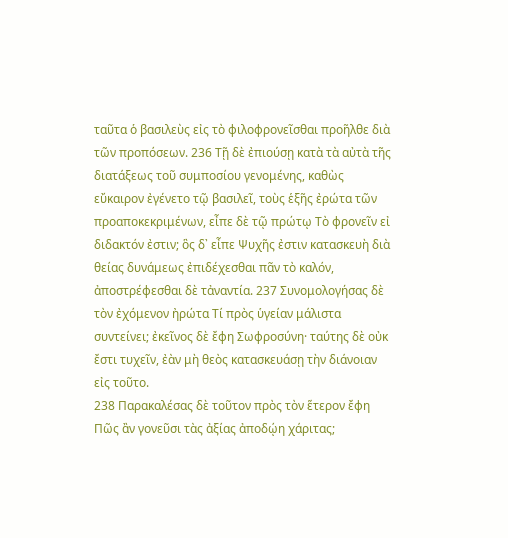ταῦτα ὁ βασιλεὺς εἰς τὸ φιλοφρονεῖσθαι προῆλθε διὰ τῶν προπόσεων. 236 Τῇ δὲ ἐπιούσῃ κατὰ τὰ αὐτὰ τῆς διατάξεως τοῦ συμποσίου γενομένης, καθὼς εὔκαιρον ἐγένετο τῷ βασιλεῖ, τοὺς ἑξῆς ἐρώτα τῶν προαποκεκριμένων, εἶπε δὲ τῷ πρώτῳ Τὸ φρονεῖν εἰ διδακτόν ἐστιν; ὃς δ᾽ εἶπε Ψυχῆς ἐστιν κατασκευὴ διὰ θείας δυνάμεως ἐπιδέχεσθαι πᾶν τὸ καλόν, ἀποστρέφεσθαι δὲ τἀναντία. 237 Συνομολογήσας δὲ τὸν ἐχόμενον ἠρώτα Τί πρὸς ὑγείαν μάλιστα συντείνει; ἐκεῖνος δὲ ἔφη Σωφροσύνη· ταύτης δὲ οὐκ ἔστι τυχεῖν, ἐὰν μὴ θεὸς κατασκευάσῃ τὴν διάνοιαν εἰς τοῦτο.
238 Παρακαλέσας δὲ τοῦτον πρὸς τὸν ἕτερον ἔφη Πῶς ἂν γονεῦσι τὰς ἀξίας ἀποδῴη χάριτας;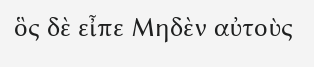ὃς δὲ εἶπε Μηδὲν αὐτοὺς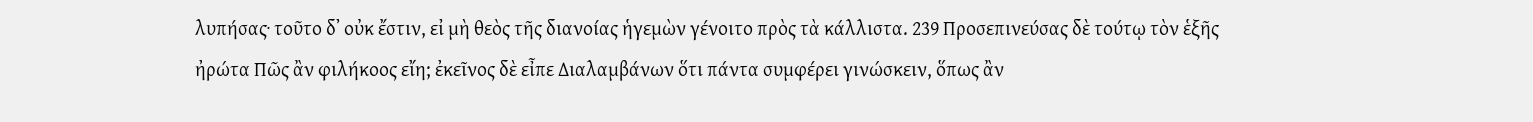λυπήσας· τοῦτο δ᾽ οὐκ ἔστιν, εἰ μὴ θεὸς τῆς διανοίας ἡγεμὼν γένοιτο πρὸς τὰ κάλλιστα. 239 Προσεπινεύσας δὲ τούτῳ τὸν ἑξῆς ἠρώτα Πῶς ἂν φιλήκοος εἴη; ἐκεῖνος δὲ εἶπε Διαλαμβάνων ὅτι πάντα συμφέρει γινώσκειν, ὅπως ἂν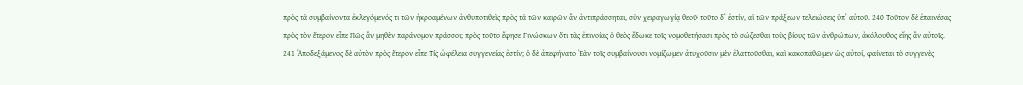πρὸς τὰ συμβαίνοντα ἐκλεγόμενός τι τῶν ἠκροαμένων ἀνθυποτιθεὶς πρὸς τὰ τῶν καιρῶν ἂν ἀντιπράσσηται, σὺν χειραγωγίᾳ θεοῦ· τοῦτο δ᾽ ἐστίν, αἱ τῶν πράξεων τελειώσεις ὑπ᾽ αὐτοῦ. 240 Τοῦτον δὲ ἐπαινέσας πρὸς τὸν ἕτερον εἶπε Πῶς ἂν μηθὲν παράνομον πράσσοι; πρὸς τοῦτο ἔφησε Γινώσκων ὅτι τὰς ἐπινοίας ὁ θεὸς ἔδωκε τοῖς νομοθετήσασι πρὸς τὸ σώζεσθαι τοὺς βίους τῶν ἀνθρώπων, ἀκόλουθος εἴης ἂν αὐτοῖς.
241 Ἀποδεξάμενος δὲ αὐτὸν πρὸς ἕτερον εἶπε Τίς ὠφέλεια συγγενείας ἐστίν; ὁ δὲ ἀπεφήνατο Ἐὰν τοῖς συμβαίνουσι νομίζωμεν ἀτυχοῦσιν μὲν ἐλαττοῦσθαι, καὶ κακοπαθῶμεν ὡς αὐτοί, φαίνεται τὸ συγγενὲς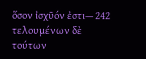ὅσον ἰσχῦόν ἐστι— 242 τελουμένων δὲ τούτων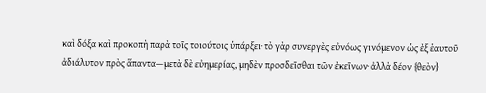καὶ δόξα καὶ προκοπὴ παρὰ τοῖς τοιούτοις ὑπάρξει· τὸ γὰρ συνεργὲς εὐνόως γινόμενον ὡς ἐξ ἑαυτοῦ ἀδιάλυτον πρὸς ἅπαντα—μετὰ δὲ εὐημερίας, μηδὲν προσδεῖσθαι τῶν ἐκεῖνων· ἀλλὰ δέον {θεὸν}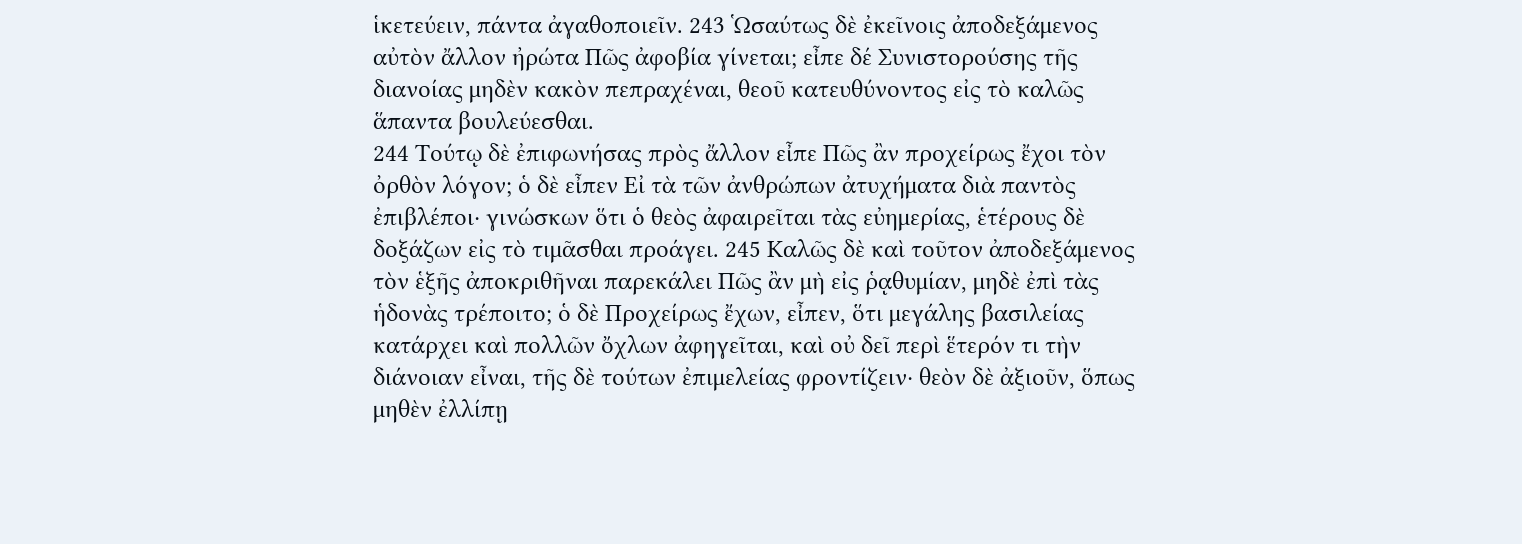ἱκετεύειν, πάντα ἀγαθοποιεῖν. 243 Ὡσαύτως δὲ ἐκεῖνοις ἀποδεξάμενος αὐτὸν ἄλλον ἠρώτα Πῶς ἀφοβία γίνεται; εἶπε δέ Συνιστορούσης τῆς διανοίας μηδὲν κακὸν πεπραχέναι, θεοῦ κατευθύνοντος εἰς τὸ καλῶς ἅπαντα βουλεύεσθαι.
244 Τούτῳ δὲ ἐπιφωνήσας πρὸς ἄλλον εἶπε Πῶς ἂν προχείρως ἔχοι τὸν ὀρθὸν λόγον; ὁ δὲ εἶπεν Εἰ τὰ τῶν ἀνθρώπων ἀτυχήματα διὰ παντὸς ἐπιβλέποι· γινώσκων ὅτι ὁ θεὸς ἀφαιρεῖται τὰς εὐημερίας, ἑτέρους δὲ δοξάζων εἰς τὸ τιμᾶσθαι προάγει. 245 Καλῶς δὲ καὶ τοῦτον ἀποδεξάμενος τὸν ἑξῆς ἀποκριθῆναι παρεκάλει Πῶς ἂν μὴ εἰς ῥᾳθυμίαν, μηδὲ ἐπὶ τὰς ἡδονὰς τρέποιτο; ὁ δὲ Προχείρως ἔχων, εἶπεν, ὅτι μεγάλης βασιλείας κατάρχει καὶ πολλῶν ὄχλων ἀφηγεῖται, καὶ οὐ δεῖ περὶ ἕτερόν τι τὴν διάνοιαν εἶναι, τῆς δὲ τούτων ἐπιμελείας φροντίζειν· θεὸν δὲ ἀξιοῦν, ὅπως μηθὲν ἐλλίπῃ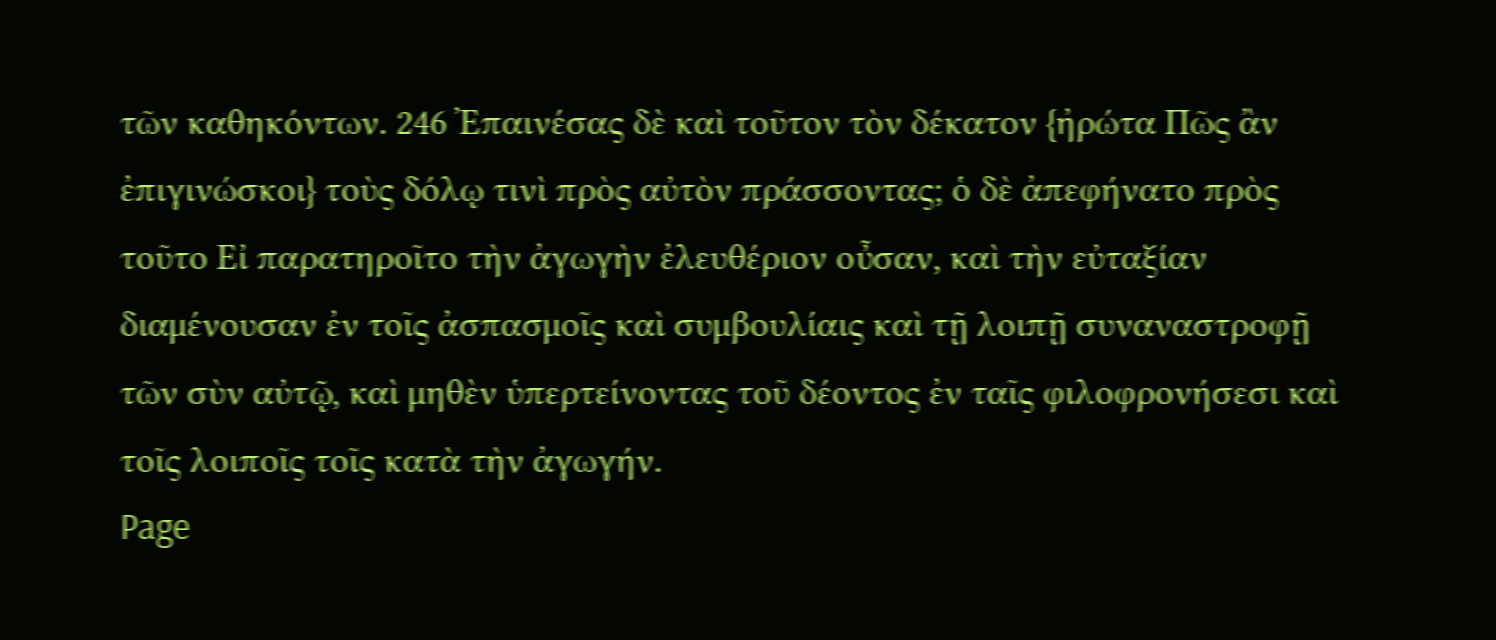τῶν καθηκόντων. 246 Ἐπαινέσας δὲ καὶ τοῦτον τὸν δέκατον {ἠρώτα Πῶς ἂν ἐπιγινώσκοι} τοὺς δόλῳ τινὶ πρὸς αὐτὸν πράσσοντας; ὁ δὲ ἀπεφήνατο πρὸς τοῦτο Εἰ παρατηροῖτο τὴν ἀγωγὴν ἐλευθέριον οὖσαν, καὶ τὴν εὐταξίαν διαμένουσαν ἐν τοῖς ἀσπασμοῖς καὶ συμβουλίαις καὶ τῇ λοιπῇ συναναστροφῇ τῶν σὺν αὐτῷ, καὶ μηθὲν ὑπερτείνοντας τοῦ δέοντος ἐν ταῖς φιλοφρονήσεσι καὶ τοῖς λοιποῖς τοῖς κατὰ τὴν ἀγωγήν.
Page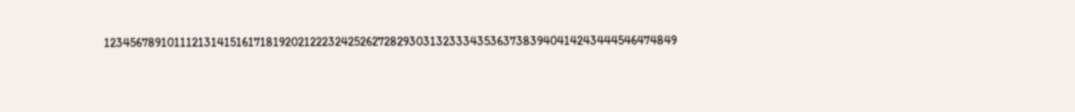12345678910111213141516171819202122232425262728293031323334353637383940414243444546474849